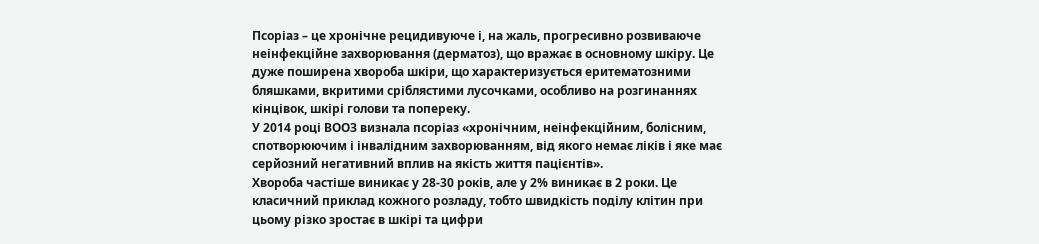Псоріаз – це хронічне рецидивуюче і, на жаль, прогресивно розвиваюче неінфекційне захворювання (дерматоз), що вражає в основному шкіру. Це дуже поширена хвороба шкіри, що характеризується еритематозними бляшками, вкритими сріблястими лусочками, особливо на розгинаннях кінцівок, шкірі голови та попереку.
У 2014 році ВООЗ визнала псоріаз «хронічним, неінфекційним, болісним, спотворюючим і інвалідним захворюванням, від якого немає ліків і яке має серйозний негативний вплив на якість життя пацієнтів».
Хвороба частіше виникає у 28-30 років, але у 2% виникає в 2 роки. Це класичний приклад кожного розладу, тобто швидкість поділу клітин при цьому різко зростає в шкірі та цифри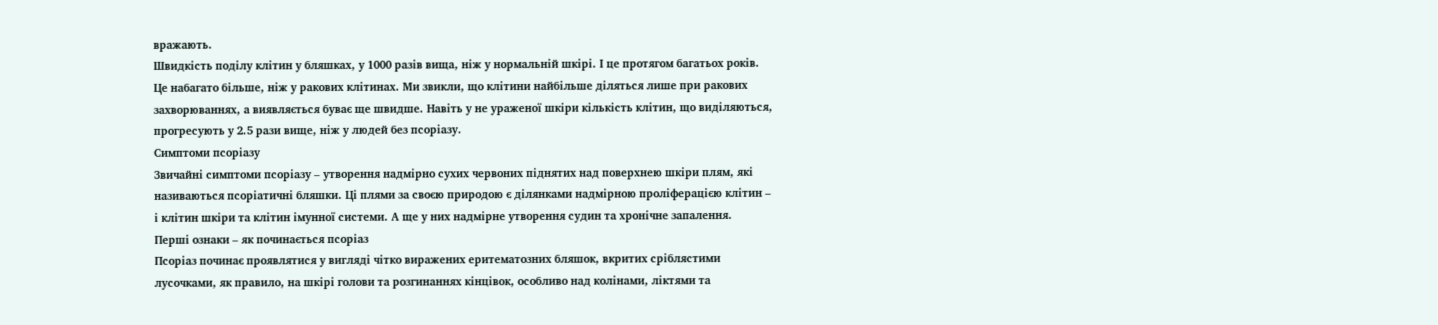вражають.
Швидкість поділу клітин у бляшках, у 1000 разів вища, ніж у нормальній шкірі. І це протягом багатьох років. Це набагато більше, ніж у ракових клітинах. Ми звикли, що клітини найбільше діляться лише при ракових захворюваннях, а виявляється буває ще швидше. Навіть у не ураженої шкіри кількість клітин, що виділяються, прогресують у 2.5 рази вище, ніж у людей без псоріазу.
Симптоми псоріазу
Звичайні симптоми псоріазу – утворення надмірно сухих червоних піднятих над поверхнею шкіри плям, які називаються псоріатичні бляшки. Ці плями за своєю природою є ділянками надмірною проліферацією клітин – і клітин шкіри та клітин імунної системи. А ще у них надмірне утворення судин та хронічне запалення.
Перші ознаки – як починається псоріаз
Псоріаз починає проявлятися у вигляді чітко виражених еритематозних бляшок, вкритих сріблястими лусочками, як правило, на шкірі голови та розгинаннях кінцівок, особливо над колінами, ліктями та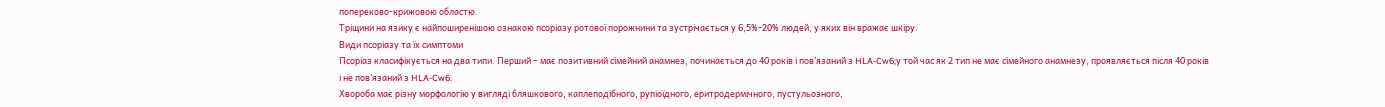попереково-крижовою областю.
Тріщини на язику є найпоширенішою ознакою псоріазу ротової порожнини та зустрічається у 6,5%-20% людей, у яких він вражає шкіру.
Види псоріазу та їх симптоми
Псоріаз класифікується на два типи. Перший – має позитивний сімейний анамнез, починається до 40 років і пов’язаний з HLA-Cw6;у той час як 2 тип не має сімейного анамнезу, проявляється після 40 років і не пов’язаний з HLA-Cw6.
Хвороба має різну морфологію у вигляді бляшкового, каплеподібного, рупіоїдного, еритродермічного, пустульозного,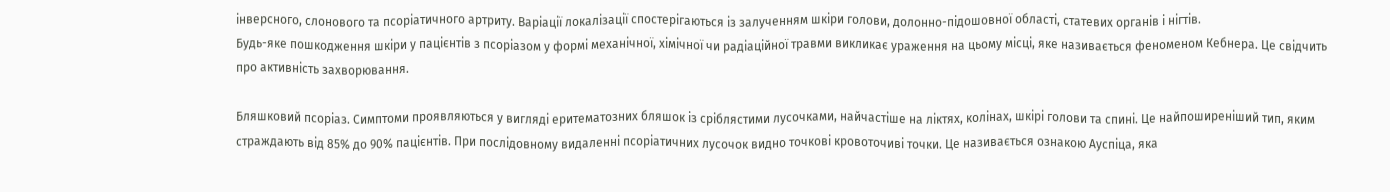інверсного, слонового та псоріатичного артриту. Варіації локалізації спостерігаються із залученням шкіри голови, долонно-підошовної області, статевих органів і нігтів.
Будь-яке пошкодження шкіри у пацієнтів з псоріазом у формі механічної, хімічної чи радіаційної травми викликає ураження на цьому місці, яке називається феноменом Кебнера. Це свідчить про активність захворювання.

Бляшковий псоріаз. Симптоми проявляються у вигляді еритематозних бляшок із сріблястими лусочками, найчастіше на ліктях, колінах, шкірі голови та спині. Це найпоширеніший тип, яким страждають від 85% до 90% пацієнтів. При послідовному видаленні псоріатичних лусочок видно точкові кровоточиві точки. Це називається ознакою Ауспіца, яка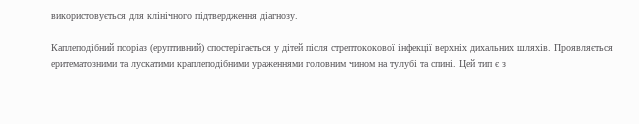використовується для клінічного підтвердження діагнозу.

Каплеподібний псоріаз (еруптивний) спостерігається у дітей після стрептококової інфекції верхніх дихальних шляхів. Проявляється еритематозними та лускатими краплеподібними ураженнями головним чином на тулубі та спині. Цей тип є з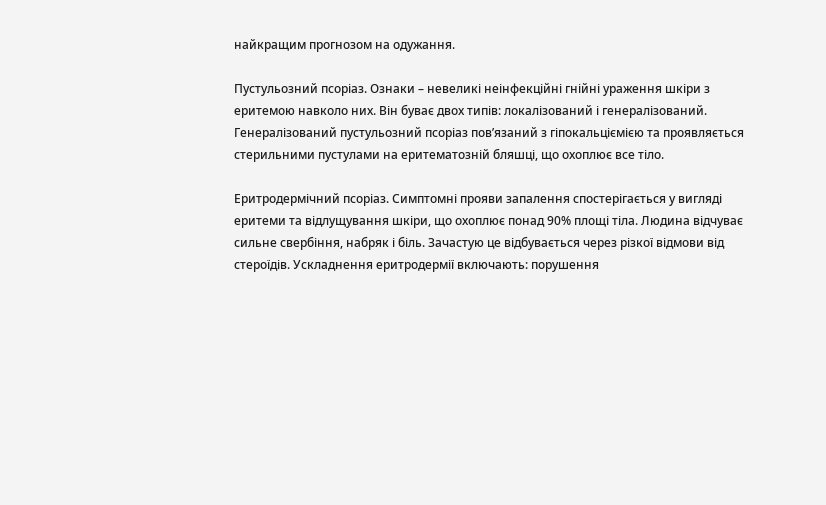найкращим прогнозом на одужання.

Пустульозний псоріаз. Ознаки – невеликі неінфекційні гнійні ураження шкіри з еритемою навколо них. Він буває двох типів: локалізований і генералізований. Генералізований пустульозний псоріаз пов’язаний з гіпокальціємією та проявляється стерильними пустулами на еритематозній бляшці, що охоплює все тіло.

Еритродермічний псоріаз. Симптомні прояви запалення спостерігається у вигляді еритеми та відлущування шкіри, що охоплює понад 90% площі тіла. Людина відчуває сильне свербіння, набряк і біль. Зачастую це відбувається через різкої відмови від стероїдів. Ускладнення еритродермії включають: порушення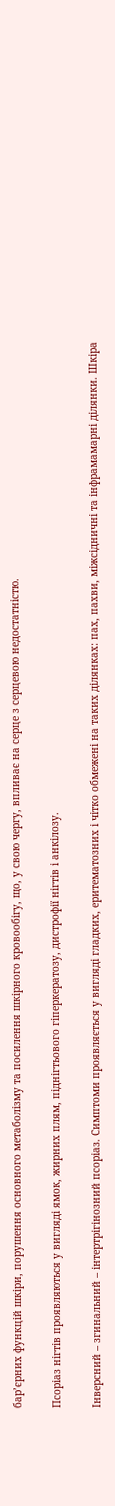бар’єрних функцій шкіри, порушення основного метаболізму та посилення шкірного кровообігу, що, у свою чергу, впливає на серце з серцевою недостатністю.

Псоріаз нігтів проявляються у вигляді ямок, жирних плям, піднігтьового гіперкератозу, дистрофії нігтів і анкілозу.

Інверсний – згинальний – інтертрігінозний псоріаз. Симптоми проявляється у вигляді гладких, еритематозних і чітко обмежені на таких ділянках: пах, пахви, міжсідничні та інфрамамарні ділянки. Шкіра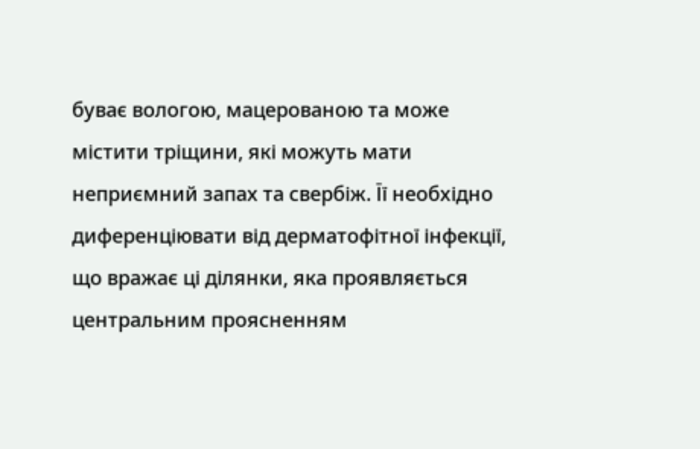буває вологою, мацерованою та може містити тріщини, які можуть мати неприємний запах та свербіж. Її необхідно диференціювати від дерматофітної інфекції, що вражає ці ділянки, яка проявляється центральним проясненням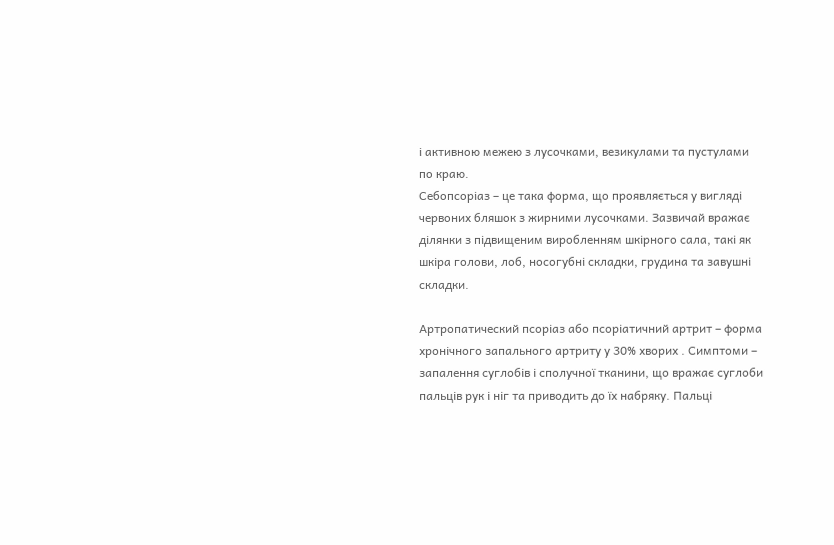і активною межею з лусочками, везикулами та пустулами по краю.
Себопсоріаз – це така форма, що проявляється у вигляді червоних бляшок з жирними лусочками. Зазвичай вражає ділянки з підвищеним виробленням шкірного сала, такі як шкіра голови, лоб, носогубні складки, грудина та завушні складки.

Артропатический псоріаз або псоріатичний артрит – форма хронічного запального артриту у 30% хворих . Симптоми – запалення суглобів і сполучної тканини, що вражає суглоби пальців рук і ніг та приводить до їх набряку. Пальці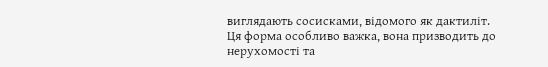виглядають сосисками, відомого як дактиліт.
Ця форма особливо важка, вона призводить до нерухомості та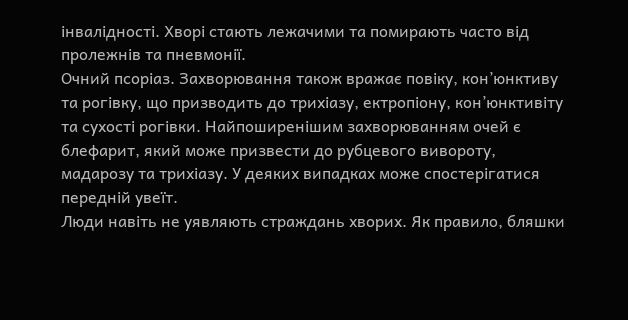інвалідності. Хворі стають лежачими та помирають часто від пролежнів та пневмонії.
Очний псоріаз. Захворювання також вражає повіку, кон’юнктиву та рогівку, що призводить до трихіазу, ектропіону, кон’юнктивіту та сухості рогівки. Найпоширенішим захворюванням очей є блефарит, який може призвести до рубцевого вивороту, мадарозу та трихіазу. У деяких випадках може спостерігатися передній увеїт.
Люди навіть не уявляють страждань хворих. Як правило, бляшки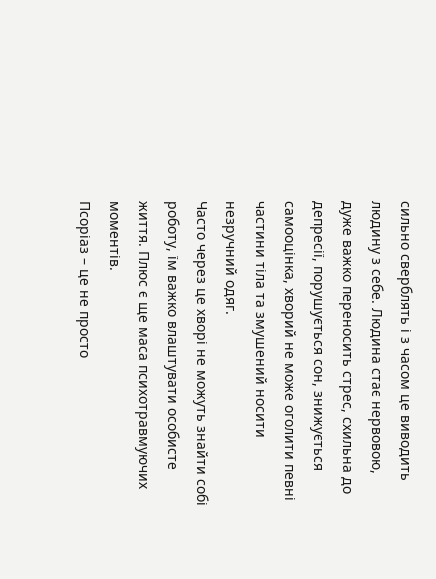сильно сверблять і з часом це виводить людину з себе. Людина стає нервовою, дуже важко переносить стрес, схильна до депресії, порушується сон, знижується самооцінка, хворий не може оголити певні частини тіла та змушений носити незручний одяг.
Часто через це хворі не можуть знайти собі роботу, їм важко влаштувати особисте життя. Плюс є ще маса психотравмуючих моментів.
Псоріаз – це не просто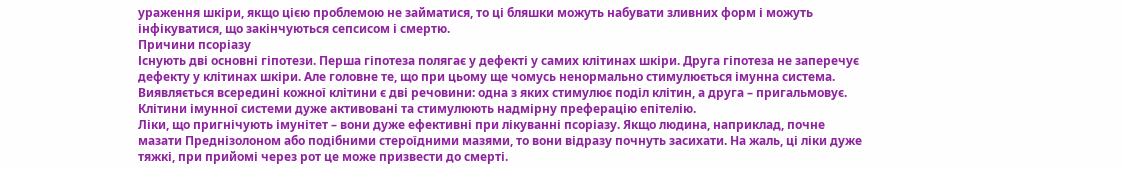ураження шкіри, якщо цією проблемою не займатися, то ці бляшки можуть набувати зливних форм і можуть інфікуватися, що закінчуються сепсисом і смертю.
Причини псоріазу
Існують дві основні гіпотези. Перша гіпотеза полягає у дефекті у самих клітинах шкіри. Друга гіпотеза не заперечує дефекту у клітинах шкіри. Але головне те, що при цьому ще чомусь ненормально стимулюється імунна система. Виявляється всередині кожної клітини є дві речовини: одна з яких стимулює поділ клітин, а друга – пригальмовує. Клітини імунної системи дуже активовані та стимулюють надмірну преферацію епітелію.
Ліки, що пригнічують імунітет – вони дуже ефективні при лікуванні псоріазу. Якщо людина, наприклад, почне мазати Преднізолоном або подібними стероїдними мазями, то вони відразу почнуть засихати. На жаль, ці ліки дуже тяжкі, при прийомі через рот це може призвести до смерті.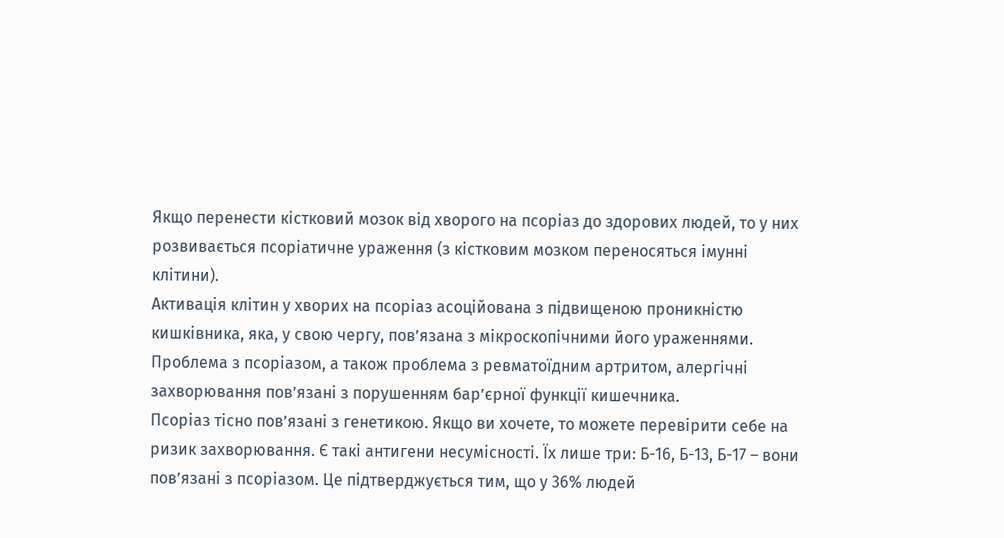Якщо перенести кістковий мозок від хворого на псоріаз до здорових людей, то у них розвивається псоріатичне ураження (з кістковим мозком переносяться імунні клітини).
Активація клітин у хворих на псоріаз асоційована з підвищеною проникністю кишківника, яка, у свою чергу, пов’язана з мікроскопічними його ураженнями. Проблема з псоріазом, а також проблема з ревматоїдним артритом, алергічні захворювання пов’язані з порушенням бар’єрної функції кишечника.
Псоріаз тісно пов’язані з генетикою. Якщо ви хочете, то можете перевірити себе на ризик захворювання. Є такі антигени несумісності. Їх лише три: Б-16, Б-13, Б-17 – вони пов’язані з псоріазом. Це підтверджується тим, що у 36% людей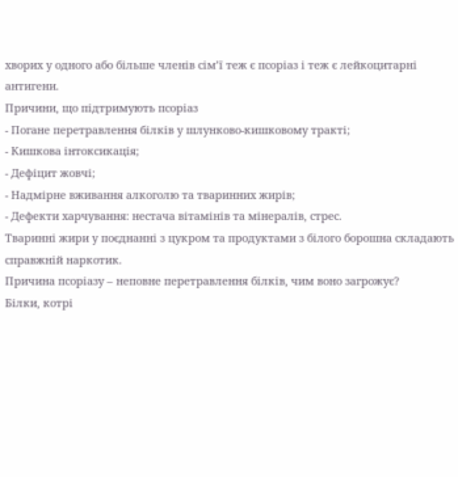хворих у одного або більше членів сім’ї теж є псоріаз і теж є лейкоцитарні антигени.
Причини, що підтримують псоріаз
- Погане перетравлення білків у шлунково-кишковому тракті;
- Кишкова інтоксикація;
- Дефіцит жовчі;
- Надмірне вживання алкоголю та тваринних жирів;
- Дефекти харчування: нестача вітамінів та мінералів, стрес.
Тваринні жири у поєднанні з цукром та продуктами з білого борошна складають справжній наркотик.
Причина псоріазу – неповне перетравлення білків, чим воно загрожує?
Білки, котрі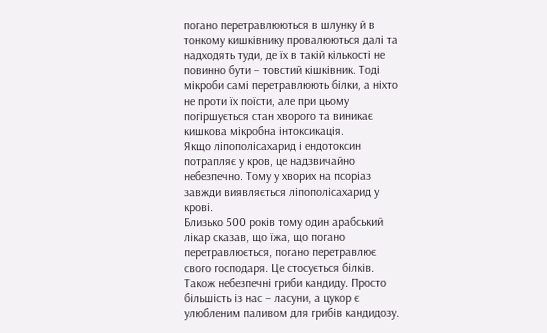погано перетравлюються в шлунку й в тонкому кишківнику провалюються далі та надходять туди, де їх в такій кількості не повинно бути – товстий кішківник. Тоді мікроби самі перетравлюють білки, а ніхто не проти їх поїсти, але при цьому погіршується стан хворого та виникає кишкова мікробна інтоксикація.
Якщо ліпополісахарид і ендотоксин потрапляє у кров, це надзвичайно небезпечно. Тому у хворих на псоріаз завжди виявляється ліпополісахарид у крові.
Близько 500 років тому один арабський лікар сказав, що їжа, що погано перетравлюється, погано перетравлює свого господаря. Це стосується білків.
Також небезпечні гриби кандиду. Просто більшість із нас – ласуни, а цукор є улюбленим паливом для грибів кандидозу.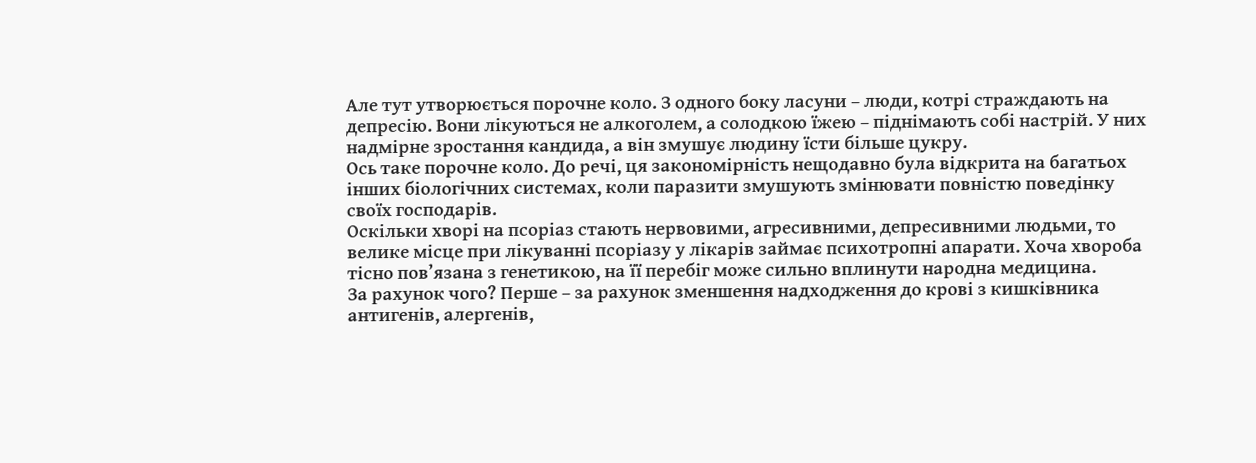Але тут утворюється порочне коло. З одного боку ласуни – люди, котрі страждають на депресію. Вони лікуються не алкоголем, а солодкою їжею – піднімають собі настрій. У них надмірне зростання кандида, а він змушує людину їсти більше цукру.
Ось таке порочне коло. До речі, ця закономірність нещодавно була відкрита на багатьох інших біологічних системах, коли паразити змушують змінювати повністю поведінку своїх господарів.
Оскільки хворі на псоріаз стають нервовими, агресивними, депресивними людьми, то велике місце при лікуванні псоріазу у лікарів займає психотропні апарати. Хоча хвороба тісно пов’язана з генетикою, на її перебіг може сильно вплинути народна медицина.
За рахунок чого? Перше – за рахунок зменшення надходження до крові з кишківника антигенів, алергенів,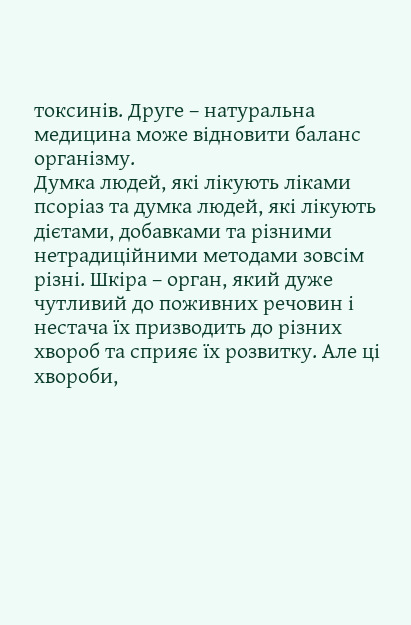токсинів. Друге – натуральна медицина може відновити баланс організму.
Думка людей, які лікують ліками псоріаз та думка людей, які лікують дієтами, добавками та різними нетрадиційними методами зовсім різні. Шкіра – орган, який дуже чутливий до поживних речовин і нестача їх призводить до різних хвороб та сприяє їх розвитку. Але ці хвороби,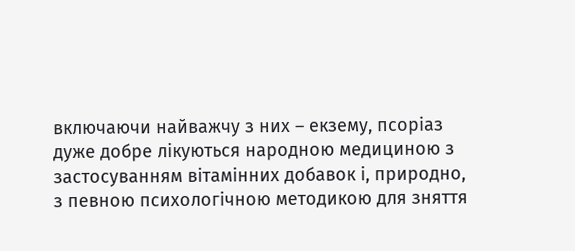включаючи найважчу з них – екзему, псоріаз дуже добре лікуються народною медициною з застосуванням вітамінних добавок і, природно, з певною психологічною методикою для зняття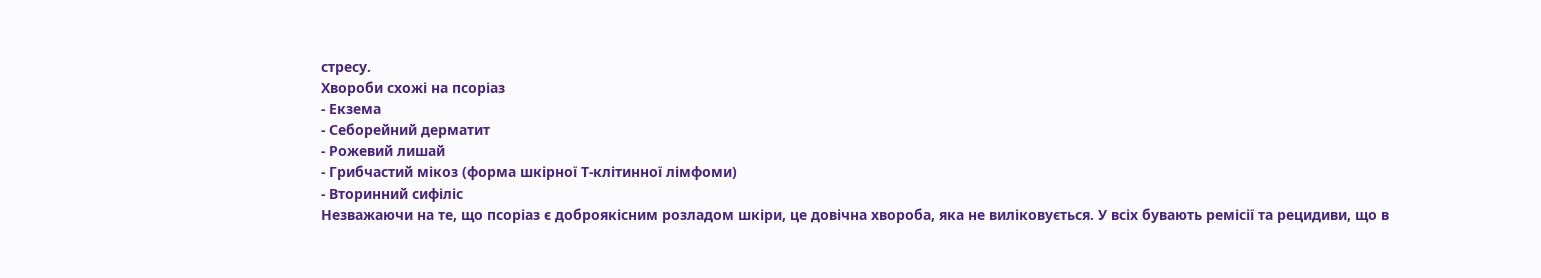стресу.
Хвороби схожі на псоріаз
- Екзема
- Себорейний дерматит
- Рожевий лишай
- Грибчастий мікоз (форма шкірної Т-клітинної лімфоми)
- Вторинний сифіліс
Незважаючи на те, що псоріаз є доброякісним розладом шкіри, це довічна хвороба, яка не виліковується. У всіх бувають ремісії та рецидиви, що в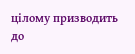цілому призводить до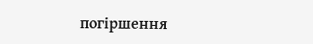погіршення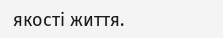якості життя.